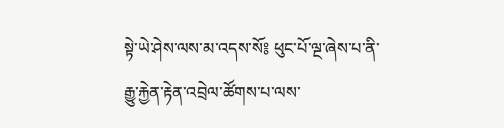སྟེ་ཡེ་ཤེས་ལས་མ་འདས་སོ༔ ཕུང་པོ་ལྔ་ཞེས་པ་ནི་རྒྱུ་རྐྱེན་རྟེན་འབྲེལ་ཚོགས་པ་ལས་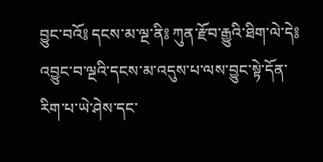བྱུང་བའོ༔ དངས་མ་ལྔ་ནི༔ ཀུན་རྫོབ་རྒྱུའི་ཐིག་ལེ་དེ༔ འབྱུང་བ་ལྔའི་དངས་མ་འདུས་པ་ལས་བྱུང་སྟེ་དོན་རིག་པ་ཡེ་ཤེས་དང་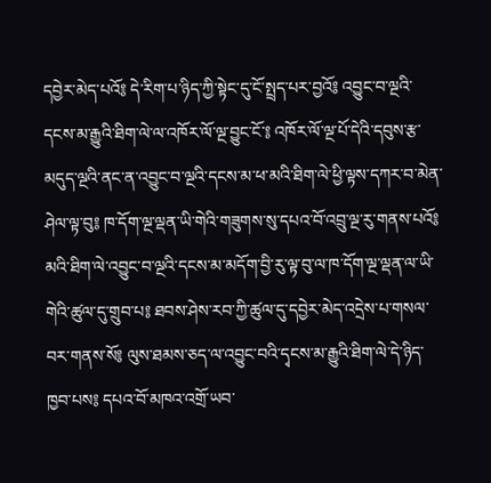དབྱེར་མེད་པའོ༔ དེ་རིག་པ་ཉིད་ཀྱི་སྟེང་དུ་ངོ་སྤྲད་པར་བྱའོ༔ འབྱུང་བ་ལྔའི་དངས་མ་རྒྱུའི་ཐིག་ལེ་ལ་འཁོར་ལོ་ལྔ་བྱུང་ངོ་༔ འཁོར་ལོ་ལྔ་པོ་དེའི་དབུས་རྩ་མདུད་ལྔའི་ནང་ན་འབྱུང་བ་ལྔའི་དངས་མ་ཕ་མའི་ཐིག་ལེ་ཕྱི་ལྟས་དཀར་བ་མེན་ཤེལ་ལྟ་བུ༔ ཁ་དོག་ལྔ་ལྡན་ཡི་གེའི་གཟུགས་སུ་དཔའ་བོ་འབྲུ་ལྔ་རུ་གནས་པའོ༔ མའི་ཐིག་ལེ་འབྱུང་བ་ལྔའི་དངས་མ་མདོག་བྱི་རུ་ལྟ་བུ་ལ་ཁ་དོག་ལྔ་ལྡན་ལ་ཡི་གེའི་ཚུལ་དུ་གྲུབ་པ༔ ཐབས་ཤེས་རབ་ཀྱི་ཚུལ་དུ་དབྱེར་མེད་འདྲེས་པ་གསལ་བར་གནས་སོ༔ ལུས་ཐམས་ཅད་ལ་འབྱུང་བའི་དྭངས་མ་རྒྱུའི་ཐིག་ལེ་དེ་ཉིད་ཁྱབ་པས༔ དཔའ་བོ་མཁའ་འགྲོ་ཡབ་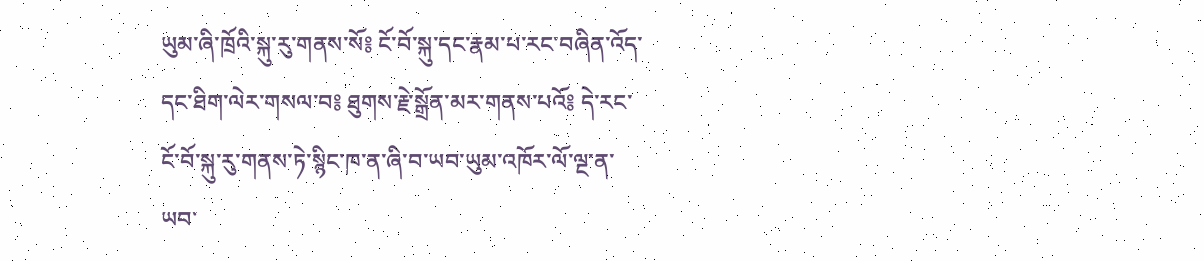ཡུམ་ཞི་ཁྲོའི་སྐུ་རུ་གནས་སོ༔ ངོ་བོ་སྐུ་དང་རྣམ་པ་རང་བཞིན་འོད་དང་ཐིག་ལེར་གསལ་བ༔ ཐུགས་རྗེ་སྒྲོན་མར་གནས་པའོ༔ དེ་རང་ངོ་བོ་སྐུ་རུ་གནས་ཏེ་སྙིང་ཁ་ན་ཞི་བ་ཡབ་ཡུམ་འཁོར་ལོ་ལྔ་ན་ཡབ་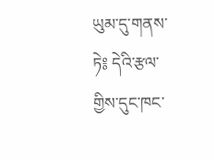ཡུམ་དུ་གནས་ཏེ༔ དེའི་རྩལ་གྱིས་དུང་ཁང་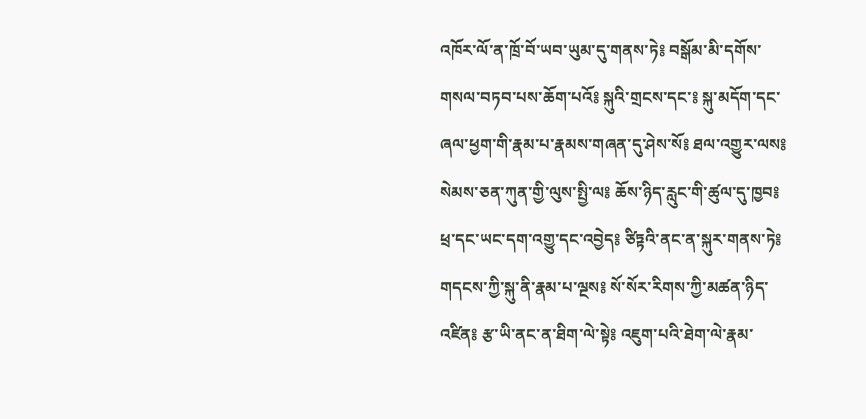འཁོར་ལོ་ན་ཁྲོ་བོ་ཡབ་ཡུམ་དུ་གནས་ཏེ༔ བསྒོམ་མི་དགོས་གསལ་བཏབ་པས་ཆོག་པའོ༔ སྐུའི་གྲངས་དང་༔ སྐུ་མདོག་དང་ཞལ་ཕྱག་གི་རྣམ་པ་རྣམས་གཞན་དུ་ཤེས་སོ༔ ཐལ་འགྱུར་ལས༔ སེམས་ཅན་ཀུན་གྱི་ལུས་སྤྱི་ལ༔ ཆོས་ཉིད་རླུང་གི་ཚུལ་དུ་ཁྱབ༔ ཕྲ་དང་ཡང་དག་འགྱུ་དང་འབྱེད༔ ཙིཏྟའི་ནང་ན་སྐུར་གནས་ཏེ༔ གདངས་ཀྱི་སྐུ་ནི་རྣམ་པ་ལྔས༔ སོ་སོར་རིགས་ཀྱི་མཚན་ཉིད་འཛིན༔ རྩ་ཡི་ནང་ན་ཐིག་ལེ་སྟེ༔ འཇུག་པའི་ཐེག་ལེ་རྣམ་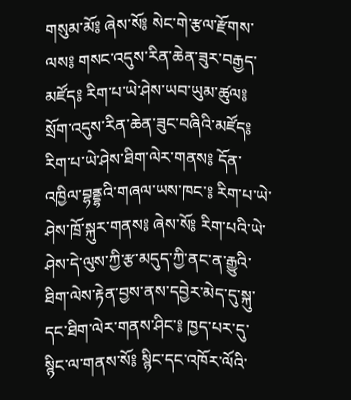གསུམ་མོ༔ ཞེས་སོ༔ སེང་གེ་རྩལ་རྫོགས་ལས༔ གསང་འདུས་རིན་ཆེན་ཟུར་བརྒྱད་མཛོད༔ རིག་པ་ཡེ་ཤེས་ཡབ་ཡུམ་ཚུལ༔ སྲོག་འདུས་རིན་ཆེན་ཟུང་བཞིའི་མཛོད༔ རིག་པ་ཡེ་ཤེས་ཐིག་ལེར་གནས༔ དོན་འཁྱིལ་བྷནྡྷའི་གཞལ་ཡས་ཁང་༔ རིག་པ་ཡེ་ཤེས་ཁྲོ་སྐུར་གནས༔ ཞེས་སོ༔ རིག་པའི་ཡེ་ཤེས་དེ་ལུས་ཀྱི་རྩ་མདུད་ཀྱི་ནང་ན་རྒྱུའི་ཐིག་ལེས་རྟེན་བྱས་ནས་དབྱེར་མེད་དུ་སྐུ་དང་ཐིག་ལེར་གནས་ཤིང་༔ ཁྱད་པར་དུ་སྙིང་ལ་གནས་སོ༔ སྙིང་དང་འཁོར་ལོའི་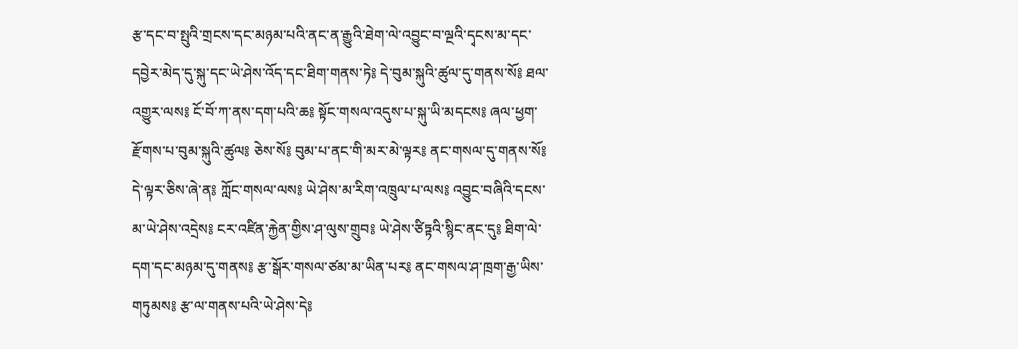རྩ་དང་བ་སྤུའི་གྲངས་དང་མཉམ་པའི་ནང་ན་རྒྱུའི་ཐེག་ལེ་འབྱུང་བ་ལྔའི་དྭངས་མ་དང་དབྱེར་མེད་དུ་སྐུ་དང་ཡེ་ཤེས་འོད་དང་ཐིག་གནས་ཏེ༔ དེ་བུམ་སྐུའི་ཚུལ་དུ་གནས་སོ༔ ཐལ་འགྱུར་ལས༔ ངོ་བོ་ཀ་ནས་དག་པའི་ཆ༔ སྟོང་གསལ་འདུས་པ་སྐུ་ཡི་མདངས༔ ཞལ་ཕྱག་རྫོགས་པ་བུམ་སྐུའི་ཚུལ༔ ཅེས་སོ༔ བུམ་པ་ནང་གི་མར་མེ་ལྟར༔ ནང་གསལ་དུ་གནས་སོ༔ དེ་ལྟར་ཅིས་ཞེ་ན༔ ཀློང་གསལ་ལས༔ ཡེ་ཤེས་མ་རིག་འཁྲུལ་པ་ལས༔ འབྱུང་བཞིའི་དངས་མ་ཡེ་ཤེས་འདྲེས༔ ངར་འཛིན་རྐྱེན་གྱིས་ཤ་ལུས་གྲུབ༔ ཡེ་ཤེས་ཙིཏྟའི་སྙིང་ནང་དུ༔ ཐིག་ལེ་དག་དང་མཉམ་དུ་གནས༔ རྩ་སྒོར་གསལ་ཙམ་མ་ཡིན་པར༔ ནང་གསལ་ཤ་ཁྲག་རྒྱ་ཡིས་གཏུམས༔ རྩ་ལ་གནས་པའི་ཡེ་ཤེས་དེ༔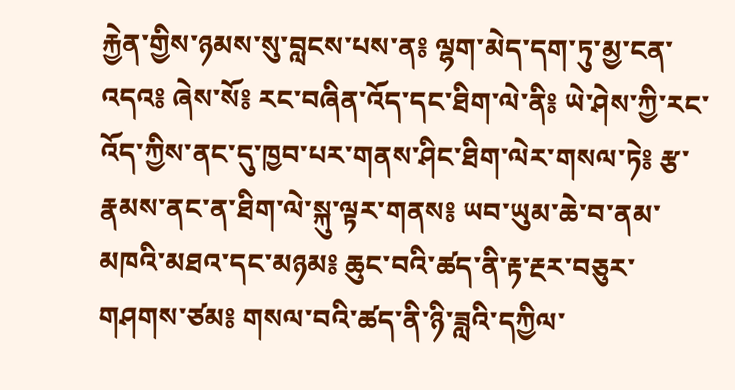རྐྱེན་གྱིས་ཉམས་སུ་བླངས་པས་ན༔ ལྷག་མེད་དག་ཏུ་མྱ་ངན་འདའ༔ ཞེས་སོ༔ རང་བཞིན་འོད་དང་ཐིག་ལེ་ནི༔ ཡེ་ཤེས་ཀྱི་རང་འོད་ཀྱིས་ནང་དུ་ཁྱབ་པར་གནས་ཤིང་ཐིག་ལེར་གསལ་ཏེ༔ རྩ་རྣམས་ནང་ན་ཐིག་ལེ་སྐུ་ལྟར་གནས༔ ཡབ་ཡུམ་ཆེ་བ་ནམ་མཁའི་མཐའ་དང་མཉམ༔ ཆུང་བའི་ཚད་ནི་རྟ་རྔར་བཅུར་གཤགས་ཙམ༔ གསལ་བའི་ཚད་ནི་ཉི་ཟླའི་དཀྱིལ་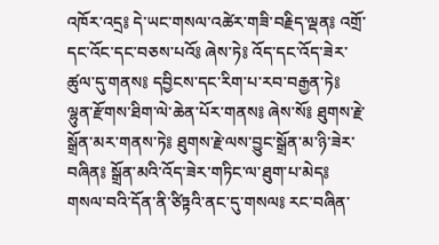འཁོར་འདྲ༔ དེ་ཡང་གསལ་འཚེར་གཟི་བརྗིད་ལྡན༔ འགྲོ་དང་འོང་དང་བཅས་པའོ༔ ཞེས་ཏེ༔ འོད་དང་འོད་ཟེར་ཚུལ་དུ་གནས༔ དབྱིངས་དང་རིག་པ་རབ་བརྒྱན་ཏེ༔ ལྷུན་རྫོགས་ཐིག་ལེ་ཆེན་པོར་གནས༔ ཞེས་སོ༔ ཐུགས་རྗེ་སྒྲོན་མར་གནས་ཏེ༔ ཐུགས་རྗེ་ལས་བྱུང་སྒྲོན་མ་ཉི་ཟེར་བཞིན༔ སྒྲོན་མའི་འོད་ཟེར་གཏིང་ལ་ཐུག་པ་མེད༔ གསལ་བའི་དོན་ནི་ཙིཏྟའི་ནང་དུ་གསལ༔ རང་བཞིན་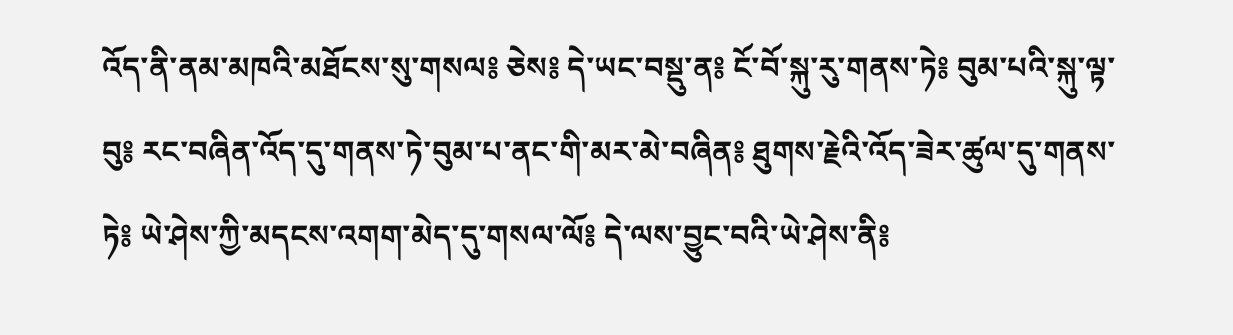འོད་ནི་ནམ་མཁའི་མཐོངས་སུ་གསལ༔ ཅེས༔ དེ་ཡང་བསྡུ་ན༔ ངོ་བོ་སྐུ་རུ་གནས་ཏེ༔ བུམ་པའི་སྐུ་ལྟ་བུ༔ རང་བཞིན་འོད་དུ་གནས་ཏེ་བུམ་པ་ནང་གི་མར་མེ་བཞིན༔ ཐུགས་རྗེའི་འོད་ཟེར་ཚུལ་དུ་གནས་ཏེ༔ ཡེ་ཤེས་ཀྱི་མདངས་འགག་མེད་དུ་གསལ་ལོ༔ དེ་ལས་བྱུང་བའི་ཡེ་ཤེས་ནི༔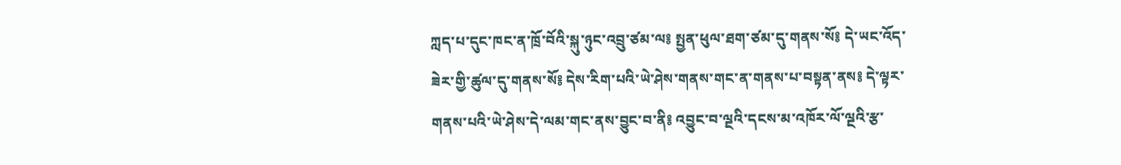ཀླད་པ་དུང་ཁང་ན་ཁྲོ་བོའི་སྐུ་ཉུང་འབྲུ་ཙམ་ལ༔ སྤྱན་ཕུལ་ཐག་ཙམ་དུ་གནས་སོ༔ དེ་ཡང་འོད་ཟེར་གྱི་ཚུལ་དུ་གནས་སོ༔ དེས་རིག་པའི་ཡེ་ཤེས་གནས་གང་ན་གནས་པ་བསྟན་ནས༔ དེ་ལྟར་གནས་པའི་ཡེ་ཤེས་དེ་ལམ་གང་ནས་བྱུང་བ་ནི༔ འབྱུང་བ་ལྔའི་དངས་མ་འཁོར་ལོ་ལྔའི་རྩ་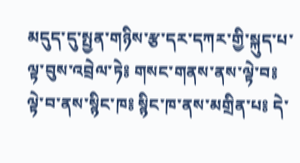མདུད་དུ་སྤྱན་གཉིས་རྩ་དར་དཀར་གྱི་སྐུད་པ་ལྟ་བུས་འབྲེལ་ཏེ༔ གསང་གནས་ནས་ལྟེ་བ༔ ལྟེ་བ་ནས་སྙིང་ཁ༔ སྙིང་ཁ་ནས་མགྲིན་པ༔ དེ་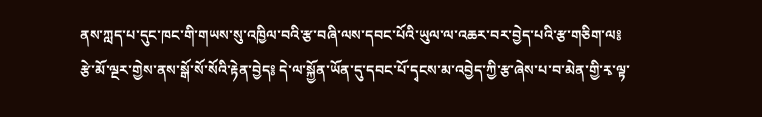ནས་ཀླད་པ་དུང་ཁང་གི་གཡས་སུ་འཁྱིལ་བའི་རྩ་བཞི་ལས་དབང་པོའི་ཡུལ་ལ་འཆར་བར་བྱེད་པའི་རྩ་གཅིག་ལ༔ རྩེ་མོ་ལྔར་གྱེས་ནས་སྒོ་སོ་སོའི་རྟེན་བྱེད༔ དེ་ལ་སྐྱོན་ཡོན་དུ་དབང་པོ་དྭངས་མ་འབྱེད་ཀྱི་རྩ་ཞེས་པ་བ་མེན་གྱི་རྭ་ལྟ་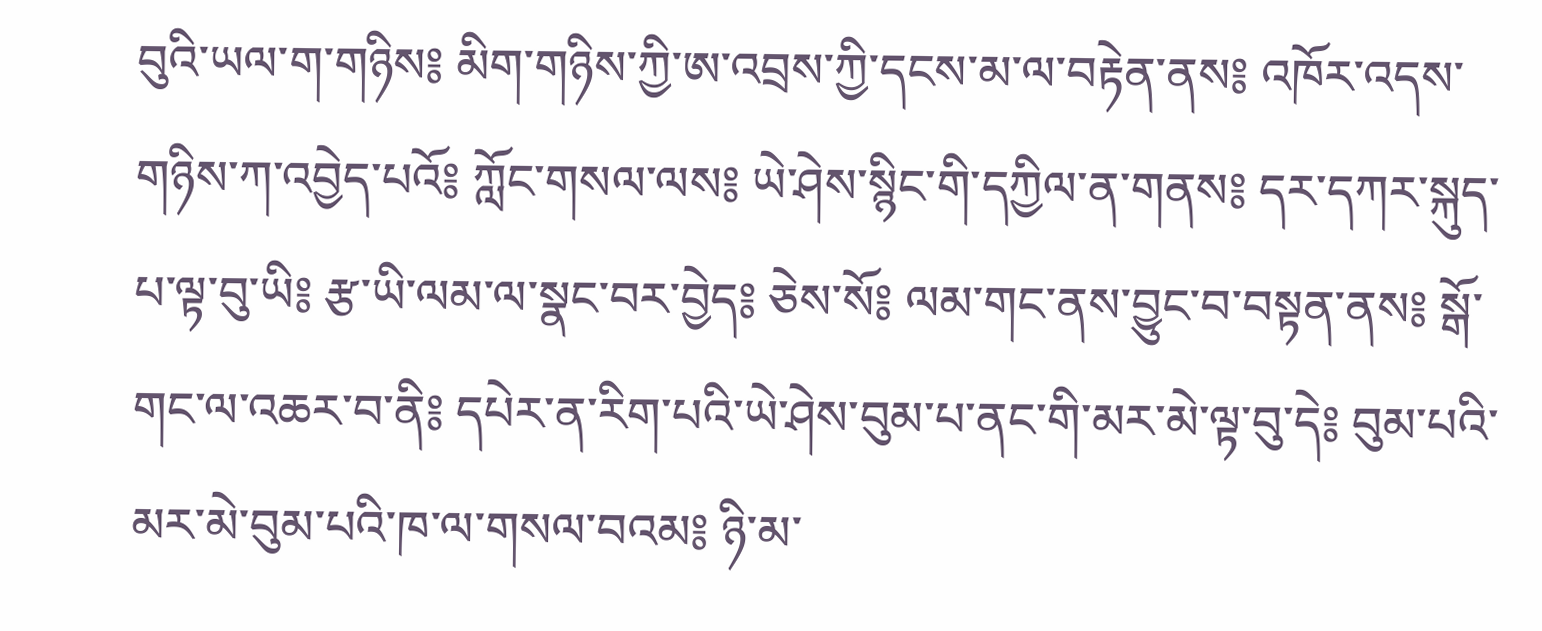བུའི་ཡལ་ག་གཉིས༔ མིག་གཉིས་ཀྱི་ཨ་འབྲས་ཀྱི་དངས་མ་ལ་བརྟེན་ནས༔ འཁོར་འདས་གཉིས་ཀ་འབྱེད་པའོ༔ ཀློང་གསལ་ལས༔ ཡེ་ཤེས་སྙིང་གི་དཀྱིལ་ན་གནས༔ དར་དཀར་སྐུད་པ་ལྟ་བུ་ཡི༔ རྩ་ཡི་ལམ་ལ་སྣང་བར་བྱེད༔ ཅེས་སོ༔ ལམ་གང་ནས་བྱུང་བ་བསྟན་ནས༔ སྒོ་གང་ལ་འཆར་བ་ནི༔ དཔེར་ན་རིག་པའི་ཡེ་ཤེས་བུམ་པ་ནང་གི་མར་མེ་ལྟ་བུ་དེ༔ བུམ་པའི་མར་མེ་བུམ་པའི་ཁ་ལ་གསལ་བའམ༔ ཉི་མ་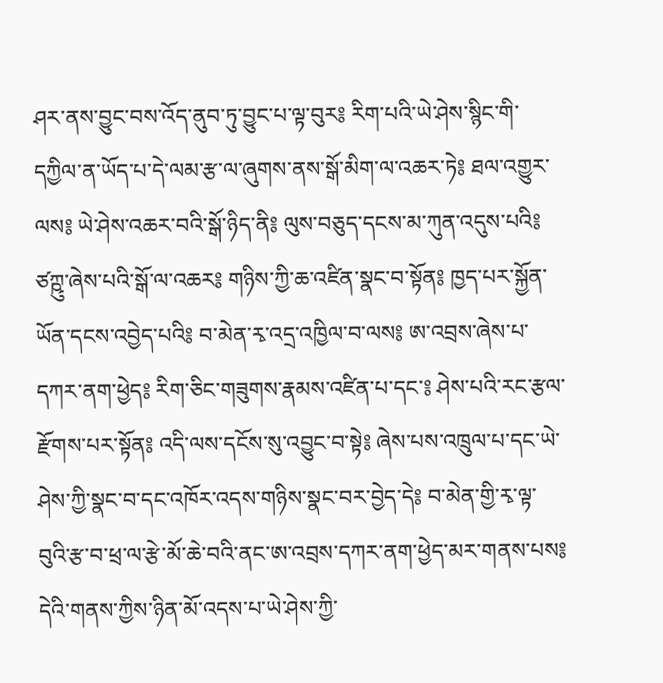ཤར་ནས་བྱུང་བས་འོད་ནུབ་ཏུ་བྱུང་པ་ལྟ་བུར༔ རིག་པའི་ཡེ་ཤེས་སྙིང་གི་དཀྱིལ་ན་ཡོད་པ་དེ་ལམ་རྩ་ལ་ཞུགས་ནས་སྒོ་མིག་ལ་འཆར་ཏེ༔ ཐལ་འགྱུར་ལས༔ ཡེ་ཤེས་འཆར་བའི་སྒོ་ཉིད་ནི༔ ལུས་བཅུད་དངས་མ་ཀུན་འདུས་པའི༔ ཙཀྵུ་ཞེས་པའི་སྒོ་ལ་འཆར༔ གཉིས་ཀྱི་ཆ་འཛིན་སྣང་བ་སྟོན༔ ཁྱད་པར་སྐྱོན་ཡོན་དངས་འབྱེད་པའི༔ བ་མེན་རྭ་འདྲ་འཁྱིལ་བ་ལས༔ ཨ་འབྲས་ཞེས་པ་དཀར་ནག་ཕྱེད༔ རིག་ཅིང་གཟུགས་རྣམས་འཛིན་པ་དང་༔ ཤེས་པའི་རང་རྩལ་རྫོགས་པར་སྟོན༔ འདི་ལས་དངོས་སུ་འབྱུང་བ་སྟེ༔ ཞེས་པས་འཁྲུལ་པ་དང་ཡེ་ཤེས་ཀྱི་སྣང་བ་དང་འཁོར་འདས་གཉིས་སྣང་བར་བྱེད་དེ༔ བ་མེན་གྱི་རྭ་ལྟ་བུའི་རྩ་བ་ཕྲ་ལ་རྩེ་མོ་ཆེ་བའི་ནང་ཨ་འབྲས་དཀར་ནག་ཕྱེད་མར་གནས་པས༔ དེའི་གནས་ཀྱིས་ཉིན་མོ་འདས་པ་ཡེ་ཤེས་ཀྱི་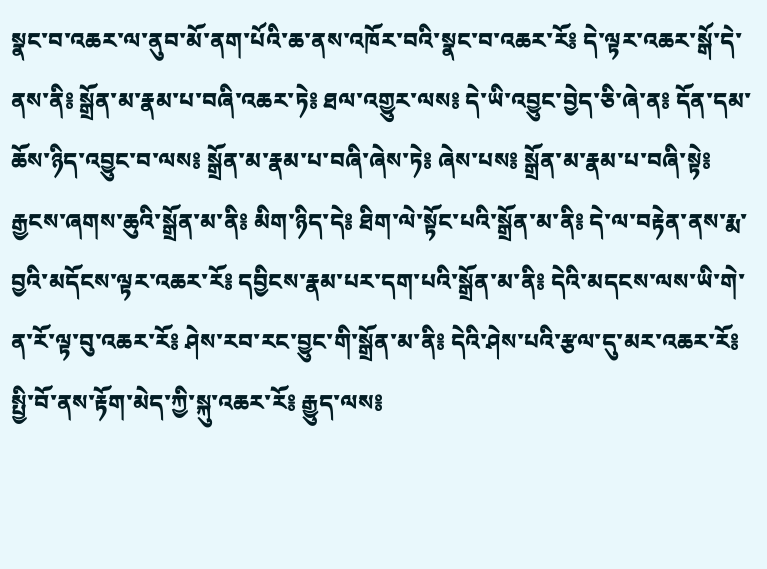སྣང་བ་འཆར་ལ་ནུབ་མོ་ནག་པོའི་ཆ་ནས་འཁོར་བའི་སྣང་བ་འཆར་རོ༔ དེ་ལྟར་འཆར་སྒོ་དེ་ནས་ནི༔ སྒྲོན་མ་རྣམ་པ་བཞི་འཆར་ཏེ༔ ཐལ་འགྱུར་ལས༔ དེ་ཡི་འབྱུང་བྱེད་ཅི་ཞེ་ན༔ དོན་དམ་ཆོས་ཉིད་འབྱུང་བ་ལས༔ སྒྲོན་མ་རྣམ་པ་བཞི་ཞེས་ཏེ༔ ཞེས་པས༔ སྒྲོན་མ་རྣམ་པ་བཞི་སྟེ༔ རྒྱངས་ཞགས་ཆུའི་སྒྲོན་མ་ནི༔ མིག་ཉིད་དེ༔ ཐིག་ལེ་སྟོང་པའི་སྒྲོན་མ་ནི༔ དེ་ལ་བརྟེན་ནས་རྨ་བྱའི་མདོངས་ལྟར་འཆར་རོ༔ དབྱིངས་རྣམ་པར་དག་པའི་སྒྲོན་མ་ནི༔ དེའི་མདངས་ལས་ཡི་གེ་ན་རོ་ལྟ་བུ་འཆར་རོ༔ ཤེས་རབ་རང་བྱུང་གི་སྒྲོན་མ་ནི༔ དེའི་ཤེས་པའི་རྩལ་དུ་མར་འཆར་རོ༔ སྤྱི་བོ་ནས་རྟོག་མེད་ཀྱི་སྐུ་འཆར་རོ༔ རྒྱུད་ལས༔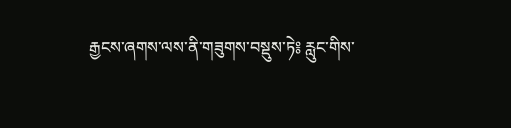རྒྱངས་ཞགས་ལས་ནི་གཟུགས་བསྡུས་ཏེ༔ རླུང་གིས་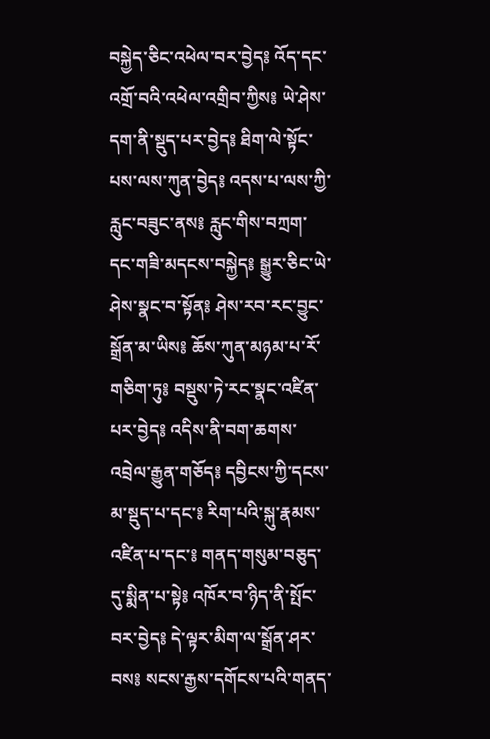བསྐྱེད་ཅིང་འཕེལ་བར་བྱེད༔ འོད་དང་འགྲོ་བའི་འཕེལ་འགྲིབ་ཀྱིས༔ ཡེ་ཤེས་དག་ནི་སྡུད་པར་བྱེད༔ ཐིག་ལེ་སྟོང་པས་ལས་ཀུན་བྱེད༔ འདས་པ་ལས་ཀྱི་རླུང་བཟུང་ནས༔ རླུང་གིས་བཀྲག་དང་གཟི་མདངས་བསྐྱེད༔ སྒྱུར་ཅིང་ཡེ་ཤེས་སྣང་བ་སྟོན༔ ཤེས་རབ་རང་བྱུང་སྒྲོན་མ་ཡིས༔ ཆོས་ཀུན་མཉམ་པ་རོ་གཅིག་ཏུ༔ བསྡུས་ཏེ་རང་སྣང་འཛིན་པར་བྱེད༔ འདིས་ནི་བག་ཆགས་འབྲེལ་རྒྱུན་གཅོད༔ དབྱིངས་ཀྱི་དངས་མ་སྡུད་པ་དང་༔ རིག་པའི་སྐུ་རྣམས་འཛིན་པ་དང་༔ གནད་གསུམ་བཅུད་དུ་སྨིན་པ་སྟེ༔ འཁོར་བ་ཉིད་ནི་སྤོང་བར་བྱེད༔ དེ་ལྟར་མིག་ལ་སྒྲོན་ཤར་བས༔ སངས་རྒྱས་དགོངས་པའི་གནད་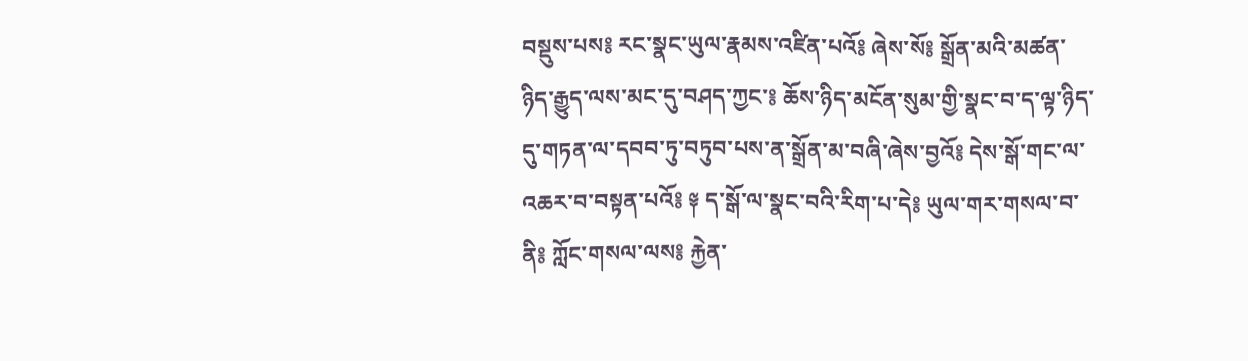བསྡུས་པས༔ རང་སྣང་ཡུལ་རྣམས་འཛིན་པའོ༔ ཞེས་སོ༔ སྒྲོན་མའི་མཚན་ཉིད་རྒྱུད་ལས་མང་དུ་བཤད་ཀྱང་༔ ཆོས་ཉིད་མངོན་སུམ་གྱི་སྣང་བ་ད་ལྟ་ཉིད་དུ་གཏན་ལ་དབབ་ཏུ་བཏུབ་པས་ན་སྒྲོན་མ་བཞི་ཞེས་བྱའོ༔ དེས་སྒོ་གང་ལ་འཆར་བ་བསྟན་པའོ༔ ༈ ད་སྒོ་ལ་སྣང་བའི་རིག་པ་དེ༔ ཡུལ་གར་གསལ་བ་ནི༔ ཀློང་གསལ་ལས༔ རྐྱེན་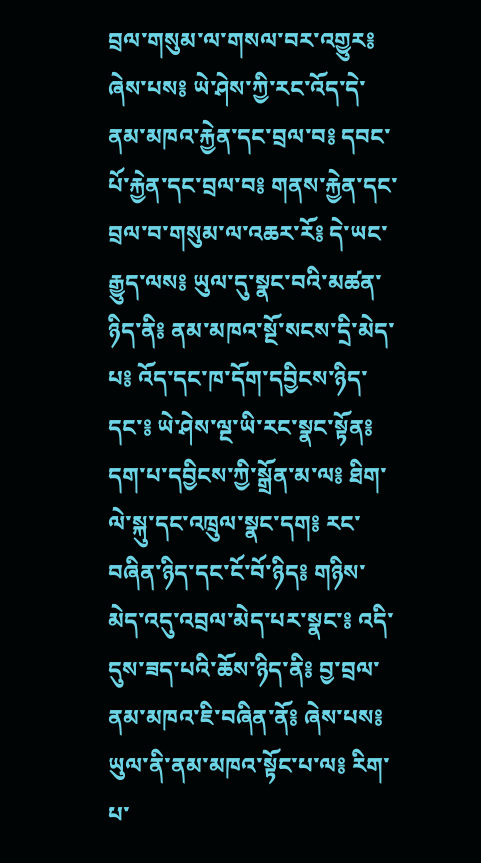བྲལ་གསུམ་ལ་གསལ་བར་འགྱུར༔ ཞེས་པས༔ ཡེ་ཤེས་ཀྱི་རང་འོད་དེ་ནམ་མཁའ་རྐྱེན་དང་བྲལ་བ༔ དབང་པོ་རྐྱེན་དང་བྲལ་བ༔ གནས་རྐྱེན་དང་བྲལ་བ་གསུམ་ལ་འཆར་རོ༔ དེ་ཡང་རྒྱུད་ལས༔ ཡུལ་དུ་སྣང་བའི་མཚན་ཉིད་ནི༔ ནམ་མཁའ་སྔོ་སངས་དྲི་མེད་པ༔ འོད་དང་ཁ་དོག་དབྱིངས་ཉིད་དང་༔ ཡེ་ཤེས་ལྔ་ཡི་རང་སྣང་སྟོན༔ དག་པ་དབྱིངས་ཀྱི་སྒྲོན་མ་ལ༔ ཐིག་ལེ་སྐུ་དང་འཁྲུལ་སྣང་དག༔ རང་བཞིན་ཉིད་དང་ངོ་བོ་ཉིད༔ གཉིས་མེད་འདུ་འབྲལ་མེད་པར་སྣང་༔ འདི་དུས་ཟད་པའི་ཆོས་ཉིད་ནི༔ བྱ་བྲལ་ནམ་མཁའ་ཇི་བཞིན་ནོ༔ ཞེས་པས༔ ཡུལ་ནི་ནམ་མཁའ་སྟོང་པ་ལ༔ རིག་པ་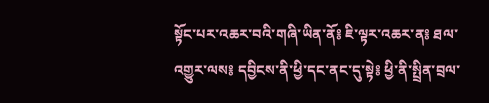སྟོང་པར་འཆར་བའི་གཞི་ཡིན་ནོ༔ ཇི་ལྟར་འཆར་ན༔ ཐལ་འགྱུར་ལས༔ དབྱིངས་ནི་ཕྱི་དང་ནང་དུ་སྟེ༔ ཕྱི་ནི་སྤྲིན་བྲལ་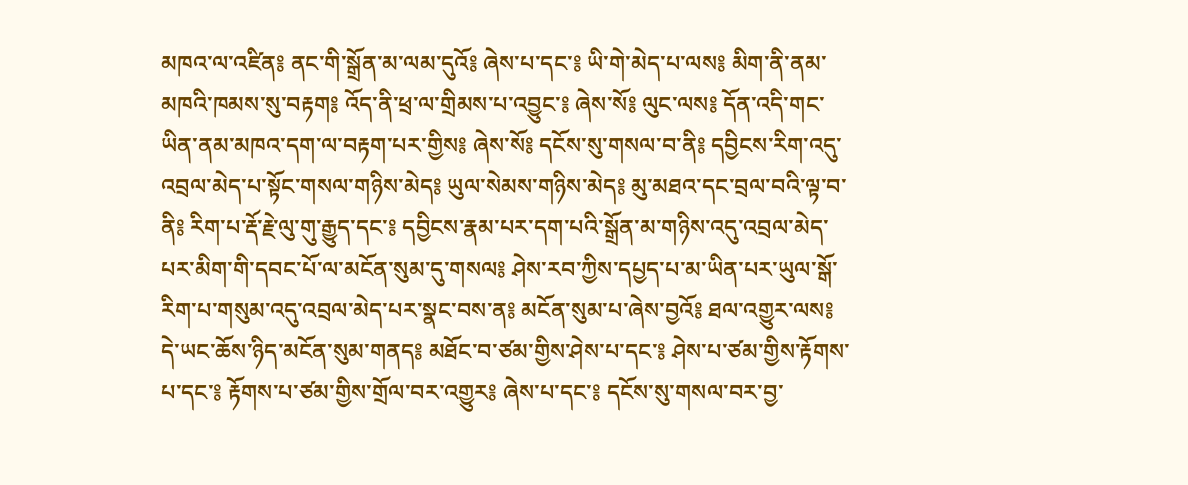མཁའ་ལ་འཛིན༔ ནང་གི་སྒྲོན་མ་ལམ་དུའོ༔ ཞེས་པ་དང་༔ ཡི་གེ་མེད་པ་ལས༔ མིག་ནི་ནམ་མཁའི་ཁམས་སུ་བརྟག༔ འོད་ནི་ཕྲ་ལ་གྲིམས་པ་འབྱུང་༔ ཞེས་སོ༔ ལུང་ལས༔ དོན་འདི་གང་ཡིན་ནམ་མཁའ་དག་ལ་བརྟག་པར་གྱིས༔ ཞེས་སོ༔ དངོས་སུ་གསལ་བ་ནི༔ དབྱིངས་རིག་འདུ་འབྲལ་མེད་པ་སྟོང་གསལ་གཉིས་མེད༔ ཡུལ་སེམས་གཉིས་མེད༔ མུ་མཐའ་དང་བྲལ་བའི་ལྟ་བ་ནི༔ རིག་པ་རྡོ་རྗེ་ལུ་གུ་རྒྱུད་དང་༔ དབྱིངས་རྣམ་པར་དག་པའི་སྒྲོན་མ་གཉིས་འདུ་འབྲལ་མེད་པར་མིག་གི་དབང་པོ་ལ་མངོན་སུམ་དུ་གསལ༔ ཤེས་རབ་ཀྱིས་དཔྱད་པ་མ་ཡིན་པར་ཡུལ་སྒོ་རིག་པ་གསུམ་འདུ་འབྲལ་མེད་པར་སྣང་བས་ན༔ མངོན་སུམ་པ་ཞེས་བྱའོ༔ ཐལ་འགྱུར་ལས༔ དེ་ཡང་ཆོས་ཉིད་མངོན་སུམ་གནད༔ མཐོང་བ་ཙམ་གྱིས་ཤེས་པ་དང་༔ ཤེས་པ་ཙམ་གྱིས་རྟོགས་པ་དང་༔ རྟོགས་པ་ཙམ་གྱིས་གྲོལ་བར་འགྱུར༔ ཞེས་པ་དང་༔ དངོས་སུ་གསལ་བར་བྱ་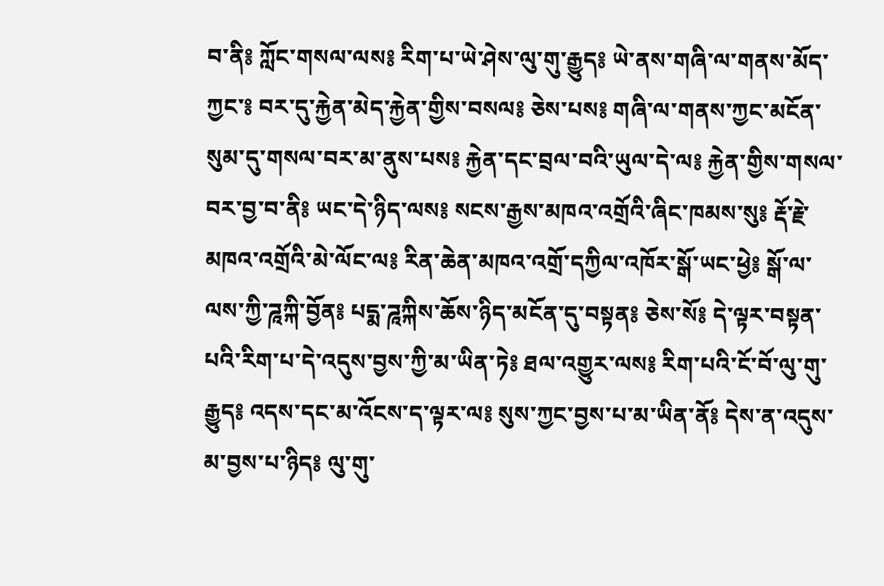བ་ནི༔ ཀློང་གསལ་ལས༔ རིག་པ་ཡེ་ཤེས་ལུ་གུ་རྒྱུད༔ ཡེ་ནས་གཞི་ལ་གནས་མོད་ཀྱང་༔ བར་དུ་རྐྱེན་མེད་རྐྱེན་གྱིས་བསལ༔ ཅེས་པས༔ གཞི་ལ་གནས་ཀྱང་མངོན་སུམ་དུ་གསལ་བར་མ་ནུས་པས༔ རྐྱེན་དང་བྲལ་བའི་ཡུལ་དེ་ལ༔ རྐྱེན་གྱིས་གསལ་བར་བྱ་བ་ནི༔ ཡང་དེ་ཉིད་ལས༔ སངས་རྒྱས་མཁའ་འགྲོའི་ཞིང་ཁམས་སུ༔ རྡོ་རྗེ་མཁའ་འགྲོའི་མེ་ལོང་ལ༔ རིན་ཆེན་མཁའ་འགྲོ་དཀྱིལ་འཁོར་སྒོ་ཡང་ཕྱེ༔ སྒོ་ལ་ལས་ཀྱི་ཌཱཀྐི་བྱོན༔ པདྨ་ཌཱཀྐིས་ཆོས་ཉིད་མངོན་དུ་བསྟན༔ ཅེས་སོ༔ དེ་ལྟར་བསྟན་པའི་རིག་པ་དེ་འདུས་བྱས་ཀྱི་མ་ཡིན་ཏེ༔ ཐལ་འགྱུར་ལས༔ རིག་པའི་ངོ་བོ་ལུ་གུ་རྒྱུད༔ འདས་དང་མ་འོངས་ད་ལྟར་ལ༔ སུས་ཀྱང་བྱས་པ་མ་ཡིན་ནོ༔ དེས་ན་འདུས་མ་བྱས་པ་ཉིད༔ ལུ་གུ་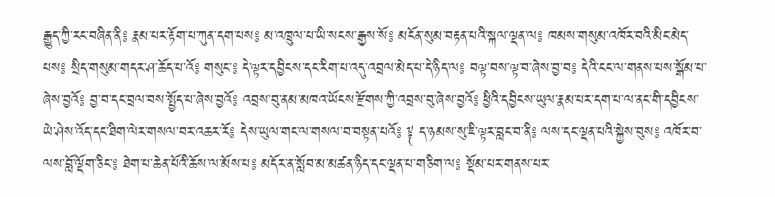རྒྱུད་ཀྱི་རང་བཞིན་ནི༔ རྣམ་པར་རྟོག་པ་ཀུན་དག་པས༔ མ་འཁྲུལ་པ་ཡི་སངས་རྒྱས་སོ༔ མངོན་སུམ་བརྟན་པའི་སྐལ་ལྡན་ལ༔ ཁམས་གསུམ་འཁོར་བའི་མིང་མེད་པས༔ སྲིད་གསུམ་གདར་ཤ་ཆོད་པ་འོ༔ གསུང་༔ དེ་ལྟར་དབྱིངས་དང་རིག་པ་འདུ་འབྲལ་མེད་པ་དེ་ཉིད་ལ༔ བལྟ་བས་ལྟ་བ་ཞེས་བྱ་བ༔ དེའི་ངང་ལ་གནས་པས་སྒོམ་པ་ཞེས་བྱའོ༔ བྱ་བ་དང་བྲལ་བས་སྤྱོད་པ་ཞེས་བྱའོ༔ འབྲས་བུ་ནམ་མཁའ་ཡོངས་རྫོགས་ཀྱི་འབྲས་བུ་ཞེས་བྱའོ༔ ཕྱིའི་དབྱིངས་ཡུལ་རྣམ་པར་དག་པ་ལ་ནང་གི་དབྱིངས་ཡེ་ཤེས་འོད་དང་ཐིག་ལེར་གསལ་བར་འཆར་རོ༔ དེས་ཡུལ་གང་ལ་གསལ་བ་བསྟན་པའོ༔ ༈ ད་ཉམས་སུ་ཇི་ལྟར་བླང་བ་ནི༔ ལས་དང་ལྡན་པའི་སྐྱེས་བུས༔ འཁོར་བ་ལས་བློ་ལྡོག་ཅིང་༔ ཐེག་པ་ཆེན་པོའི་ཆོས་ལ་མོས་པ༔ མདོར་ན་སློབ་མ་མཚན་ཉིད་དང་ལྡན་པ་གཅིག་ལ༔ སྡོམ་པར་གནས་པར་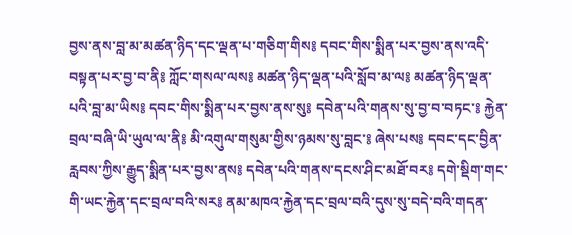བྱས་ནས་བླ་མ་མཚན་ཉིད་དང་ལྡན་པ་གཅིག་གིས༔ དབང་གིས་སྨིན་པར་བྱས་ནས་འདི་བསྟན་པར་བྱ་བ་ནི༔ ཀློང་གསལ་ལས༔ མཚན་ཉིད་ལྡན་པའི་སློབ་མ་ལ༔ མཚན་ཉིད་ལྡན་པའི་བླ་མ་ཡིས༔ དབང་གིས་སྨིན་པར་བྱས་ནས་སུ༔ དབེན་པའི་གནས་སུ་བྱ་བ་བཏང་༔ རྐྱེན་བྲལ་བཞི་ཡི་ཡུལ་ལ་ནི༔ མི་འགུལ་གསུམ་གྱིས་ཉམས་སུ་བླང་༔ ཞེས་པས༔ དབང་དང་བྱིན་རླབས་ཀྱིས་རྒྱུད་སྨིན་པར་བྱས་ནས༔ དབེན་པའི་གནས་དངས་ཤིང་མཐོ་བར༔ དགེ་སྡིག་གང་གི་ཡང་རྐྱེན་དང་བྲལ་བའི་སར༔ ནམ་མཁའ་རྐྱེན་དང་བྲལ་བའི་དུས་སུ་བདེ་བའི་གདན་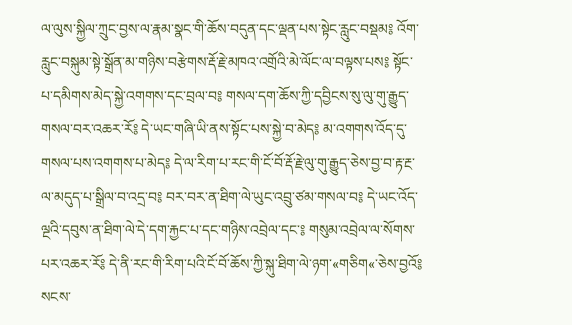ལ་ལུས་སྐྱིལ་ཀྲུང་བྱས་ལ་རྣམ་སྣང་གི་ཆོས་བདུན་དང་ལྡན་པས་སྟེང་རླུང་བསྡམ༔ འོག་རླུང་བསྐུམ་སྟེ་སྒྲོན་མ་གཉིས་བརྩེགས་རྡོ་རྗེ་མཁའ་འགྲོའི་མེ་ལོང་ལ་བལྟས་པས༔ སྟོང་པ་དམིགས་མེད་སྐྱེ་འགགས་དང་བྲལ་བ༔ གསལ་དག་ཆོས་ཀྱི་དབྱིངས་སུ་ལུ་གུ་རྒྱུད་གསལ་བར་འཆར་རོ༔ དེ་ཡང་གཞི་ཡི་ནས་སྟོང་པས་སྐྱེ་བ་མེད༔ མ་འགགས་འོད་དུ་གསལ་པས་འགགས་པ་མེད༔ དེ་ལ་རིག་པ་རང་གི་ངོ་བོ་རྡོ་རྗེ་ལུ་གུ་རྒྱུད་ཅེས་བྱ་བ་རྟ་རྔ་ལ་མདུད་པ་སྒྲིལ་བ་འདྲ་བ༔ བར་བར་ན་ཐིག་ལེ་ཡུང་འབྲུ་ཙམ་གསལ་བ༔ དེ་ཡང་འོད་ལྔའི་དབུས་ན་ཐིག་ལེ་དེ་དག་རྐྱང་པ་དང་གཉིས་འབྲེལ་དང་༔ གསུམ་འབྲེལ་ལ་སོགས་པར་འཆར་རོ༔ དེ་ནི་རང་གི་རིག་པའི་ངོ་བོ་ཆོས་ཀྱི་སྐུ་ཐིག་ལེ་ཉག་«གཅིག«་ཅེས་བྱའོ༔ སངས་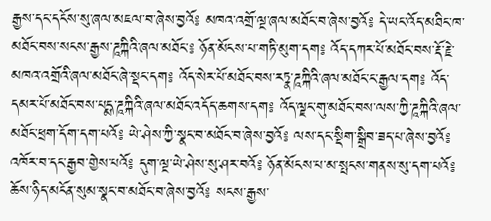རྒྱས་དང་དངོས་སུ་ཞལ་མཇལ་བ་ཞེས་བྱའོ༔ མཁའ་འགྲོ་ལྔ་ཞལ་མཐོང་བ་ཞེས་བྱའོ༔ དེ་ཡང་འོད་མཐིང་ཁ་མཐོང་བས་སངས་རྒྱས་ཌཱཀྐིའི་ཞལ་མཐོང་༔ ཉོན་མོངས་པ་གཏི་མུག་དག༔ འོད་དཀར་པོ་མཐོང་བས་རྡོ་རྗེ་མཁའ་འགྲོའི་ཞལ་མཐོང་ཞེ་སྡང་དག༔ འོད་སེར་པོ་མཐོང་བས་རཏྣ་ཌཱཀྐིའི་ཞལ་མཐོང་ང་རྒྱལ་དག༔ འོད་དམར་པོ་མཐོང་བས་པདྨ་ཌཱཀྐིའི་ཞལ་མཐོང་འདོད་ཆགས་དག༔ འོད་ལྗང་གུ་མཐོང་བས་ལས་ཀྱི་ཌཱཀྐིའི་ཞལ་མཐོང་ཕྲག་དོག་དག་པའོ༔ ཡེ་ཤེས་ཀྱི་སྣང་བ་མཐོང་བ་ཞེས་བྱའོ༔ ལས་དང་སྡིག་སྒྲིབ་ཟད་པ་ཞེས་བྱའོ༔ འཁོར་བ་དང་རྒྱབ་གྱེས་པའོ༔ དུག་ལྔ་ཡེ་ཤེས་སུ་ཤར་བའོ༔ ཉོན་མོངས་པ་མ་སྤངས་གནས་སུ་དག་པའོ༔ ཆོས་ཉིད་མངོན་སུམ་སྣང་བ་མཐོང་བ་ཞེས་བྱའོ༔ སངས་རྒྱས་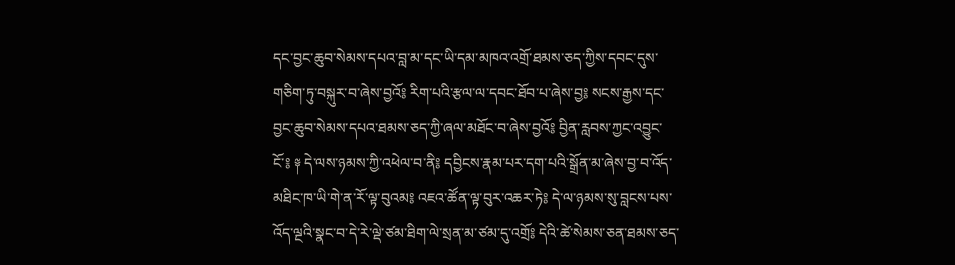དང་བྱང་ཆུབ་སེམས་དཔའ་བླ་མ་དང་ཡི་དམ་མཁའ་འགྲོ་ཐམས་ཅད་ཀྱིས་དབང་དུས་གཅིག་ཏུ་བསྐུར་བ་ཞེས་བྱའོ༔ རིག་པའི་རྩལ་ལ་དབང་ཐོབ་པ་ཞེས་བྱ༔ སངས་རྒྱས་དང་བྱང་ཆུབ་སེམས་དཔའ་ཐམས་ཅད་ཀྱི་ཞལ་མཐོང་བ་ཞེས་བྱའོ༔ བྱིན་རླབས་ཀྱང་འབྱུང་ངོ་༔ ༈ དེ་ལས་ཉམས་ཀྱི་འཕེལ་བ་ནི༔ དབྱིངས་རྣམ་པར་དག་པའི་སྒྲོན་མ་ཞེས་བྱ་བ་འོད་མཐིང་ཁ་ཡི་གེ་ན་རོ་ལྟ་བུའམ༔ འཇའ་ཚོན་ལྟ་བུར་འཆར་ཏེ༔ དེ་ལ་ཉམས་སུ་བླངས་པས་འོད་ལྔའི་སྣང་བ་དེ་རེ་ལྡེ་ཙམ་ཐིག་ལེ་སྲན་མ་ཙམ་དུ་འགྲོ༔ དེའི་ཚེ་སེམས་ཅན་ཐམས་ཅད་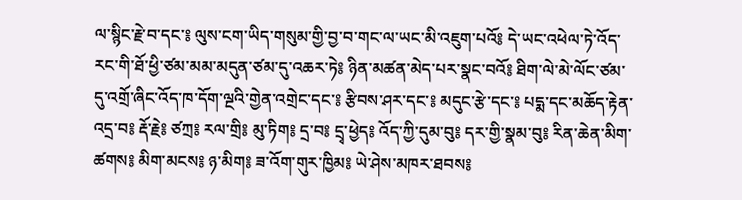ལ་སྙིང་རྗེ་བ་དང་༔ ལུས་ངག་ཡིད་གསུམ་གྱི་བྱ་བ་གང་ལ་ཡང་མི་འཇུག་པའོ༔ དེ་ཡང་འཕེལ་ཏེ་འོད་རང་གི་ཐོ་ཕྱི་ཙམ་མམ་མདུན་ཙམ་དུ་འཆར་ཏེ༔ ཉིན་མཚན་མེད་པར་སྣང་བའོ༔ ཐིག་ལེ་མེ་ལོང་ཙམ་དུ་འགྲོ་ཞིང་འོད་ཁ་དོག་ལྔའི་གྱེན་འགྲེང་དང་༔ རྩིབས་ཤར་དང་༔ མདུང་རྩེ་དང་༔ པདྨ་དང་མཆོད་རྟེན་འདྲ་བ༔ རྡོ་རྗེ༔ ཙཀྲ༔ རལ་གྲི༔ མུ་ཏིག༔ དྲ་བ༔ དྲྭ་ཕྱེད༔ འོད་ཀྱི་དུམ་བུ༔ དར་གྱི་སྣམ་བུ༔ རིན་ཆེན་མིག་ཚགས༔ མིག་མངས༔ ཉ་མིག༔ ཟ་འོག་གུར་ཁྱིམ༔ ཡེ་ཤེས་མཁར་ཐབས༔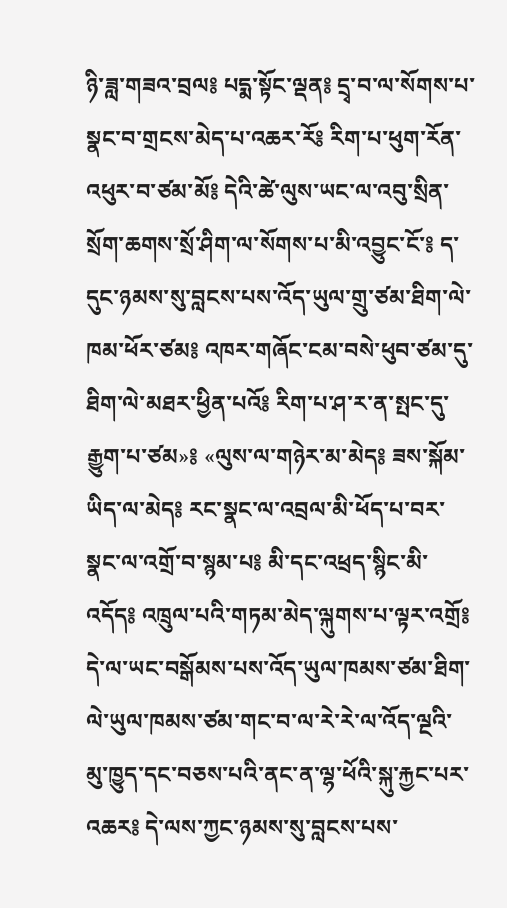ཉི་ཟླ་གཟའ་བྲལ༔ པདྨ་སྟོང་ལྡན༔ དྲྭ་བ་ལ་སོགས་པ་སྣང་བ་གྲངས་མེད་པ་འཆར་རོ༔ རིག་པ་ཕུག་རོན་འཕུར་བ་ཙམ་མོ༔ དེའི་ཚེ་ལུས་ཡང་ལ་འབུ་སྲིན་སྲོག་ཆགས་སྲོ་ཤིག་ལ་སོགས་པ་མི་འབྱུང་ངོ་༔ ད་དུང་ཉམས་སུ་བླངས་པས་འོད་ཡུལ་གྲུ་ཙམ་ཐིག་ལེ་ཁམ་ཕོར་ཙམ༔ འཁར་གཞོང་ངམ་བསེ་ཕུབ་ཙམ་དུ་ཐིག་ལེ་མཐར་ཕྱིན་པའོ༔ རིག་པ་ཤ་ར་ན་སྤང་དུ་རྒྱུག་པ་ཙམ»༔ «ལུས་ལ་གཉེར་མ་མེད༔ ཟས་སྐོམ་ཡིད་ལ་མེད༔ རང་སྣང་ལ་འབྲལ་མི་ཕོད་པ་བར་སྣང་ལ་འགྲོ་བ་སྙམ་པ༔ མི་དང་འཕྲད་སྙིང་མི་འདོད༔ འཁྲུལ་པའི་གཏམ་མེད་ལྐུགས་པ་ལྟར་འགྲོ༔ དེ་ལ་ཡང་བསྒོམས་པས་འོད་ཡུལ་ཁམས་ཙམ་ཐིག་ལེ་ཡུལ་ཁམས་ཙམ་གང་བ་ལ་རེ་རེ་ལ་འོད་ལྔའི་མུ་ཁྱུད་དང་བཅས་པའི་ནང་ན་ལྷ་ཕོའི་སྐུ་རྐྱང་པར་འཆར༔ དེ་ལས་ཀྱང་ཉམས་སུ་བླངས་པས་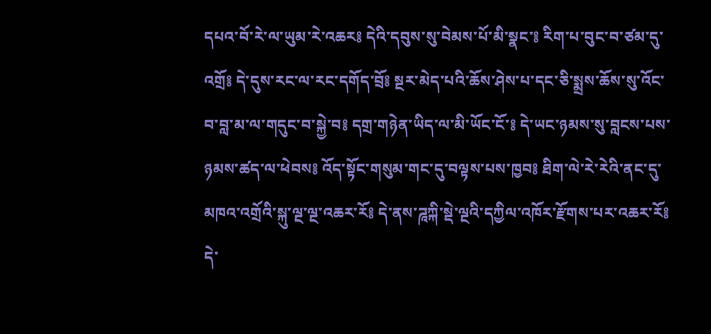དཔའ་བོ་རེ་ལ་ཡུམ་རེ་འཆར༔ དེའི་དབུས་སུ་བེམས་པོ་མི་སྣང་༔ རིག་པ་བུང་བ་ཙམ་དུ་འགྲོ༔ དེ་དུས་རང་ལ་རང་དགོད་བྲོ༔ སྔར་མེད་པའི་ཆོས་ཤེས་པ་དང་ཅི་སྨྲས་ཆོས་སུ་འོང་བ་བླ་མ་ལ་གདུང་བ་སྐྱེ་བ༔ དགྲ་གཉེན་ཡིད་ལ་མི་ཡོང་ངོ་༔ དེ་ཡང་ཉམས་སུ་བླངས་པས་ཉམས་ཚད་ལ་ཕེབས༔ འོད་སྟོང་གསུམ་གང་དུ་བལྟས་པས་ཁྱབ༔ ཐིག་ལེ་རེ་རེའི་ནང་དུ་མཁའ་འགྲོའི་སྐུ་ལྔ་ལྔ་འཆར་རོ༔ དེ་ནས་ཌཱཀྐི་སྡེ་ལྔའི་དཀྱིལ་འཁོར་རྫོགས་པར་འཆར་རོ༔ དེ་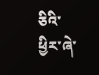ཅིའི་ཕྱིར་ཞེ་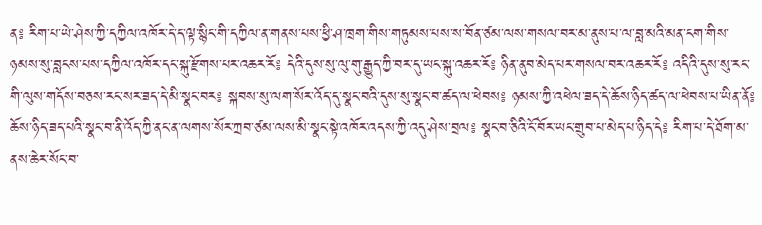ན༔ རིག་པ་ཡེ་ཤེས་ཀྱི་དཀྱིལ་འཁོར་དེ་ད་ལྟ་སྙིང་གི་དཀྱིལ་ན་གནས་པས་ཕྱི་ཤ་ཁྲག་གིས་གཏུམས་པས་ས་བོན་ཙམ་ལས་གསལ་བར་མ་ནུས་པ་ལ་བླ་མའི་མན་ངག་གིས་ཉམས་སུ་བླངས་པས་དཀྱིལ་འཁོར་དང་སྐུ་རྫོགས་པར་འཆར་རོ༔ དེའི་དུས་སུ་ལུ་གུ་རྒྱུད་ཀྱི་བར་དུ་ཡང་སྐུ་འཆར་རོ༔ ཉིན་ནུབ་མེད་པར་གསལ་བར་འཆར་རོ༔ འདིའི་དུས་སུ་རང་གི་ལུས་གདོས་བཅས་རང་སར་ཟད་དེ་མི་སྣང་བར༔ སྐབས་སུ་ལག་སོར་འོད་དུ་སྣང་བའི་དུས་སུ་སྣང་བ་ཚད་ལ་ཕེབས༔ ཉམས་ཀྱི་འཕེལ་ཟད་དེ་ཆོས་ཉིད་ཚད་ལ་ཕེབས་པ་ཡིན་ནོ༔ ཆོས་ཉིད་ཟད་པའི་སྣང་བ་ནི་འོད་ཀྱི་ནང་ན་ལགས་སོར་ཀྲབ་ཙམ་ལས་མི་སྣང་སྟེ་འཁོར་འདས་ཀྱི་འདུ་ཤེས་བྲལ༔ སྣང་བ་ཅིའི་ངོ་བོར་ཡང་གྲུབ་པ་མེད་པ་ཉིད་དེ༔ རིག་པ་དེ་ཐོག་མ་ནས་ཆེར་སོང་བ་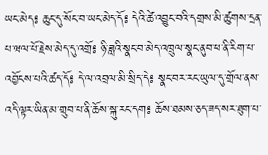ཡང་མེད༔ ཆུང་དུ་སོང་བ་ཡང་མེད་དོ༔ དེའི་ཚེ་འབྱུང་བའི་དགྲས་མི་ཚུགས་དྲན་པ་ཝལ་པོ་རྗེས་མེད་དུ་འགྲོ༔ ཉི་ཟླའི་སྣང་བ་མེད་འཁྲུལ་སྣང་ནུབ་ཕ་ནི་རིག་པ་འབྱོངས་པའི་ཚད་དོ༔ དེ་ལ་འབྲལ་མི་སྲིད་དེ༔ སྣང་བར་རང་ཡུལ་དུ་གྲོལ་ནས་འདི་ལྟར་ཡིན་མ་གྲུབ་པ་ནི་ཆོས་སྐུ་རང་དག༔ ཆོས་ཐམས་ཅད་ཟད་སར་ཐུག་པ་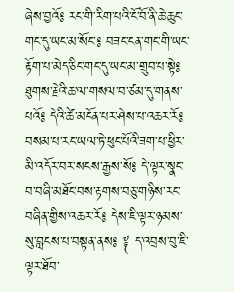ཞེས་བྱའོ༔ རང་གི་རིག་པའི་ངོ་བོ་ནི་ཆེ་ཆུང་གང་དུ་ཡང་མ་སོང་༔ བཟང་ངན་གང་གི་ཡང་རྟོག་པ་མེད་ཅིང་གང་དུ་ཡང་མ་གྲུབ་པ་སྟེ༔ ཐུགས་རྗེའི་ཆ་ལ་གསལ་བ་ཙམ་དུ་གནས་པའོ༔ དེའི་ཚེ་མངོན་པར་ཤེས་པ་འཆར་རོ༔ བསམ་པ་རང་ཡལ་ཏེ་ཕུང་པོའི་ཟག་པ་ཕྱིར་མི་འདོར་བར་སངས་རྒྱས་སོ༔ དེ་ལྟར་སྣང་བ་བཞི་མཐོང་བས་རྟགས་བཅུ་གཉིས་རང་བཞིན་གྱིས་འཆར་རོ༔ དེས་ཇི་ལྟར་ཉམས་སུ་བླངས་པ་བསྟན་ནས༔ ༈ ད་འབྲས་བུ་ཇི་ལྟར་ཐོབ་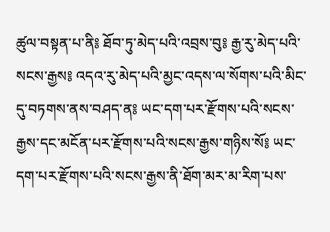ཚུལ་བསྟན་པ་ནི༔ ཐོབ་ཏུ་མེད་པའི་འབྲས་བུ༔ རྒྱ་རུ་མེད་པའི་སངས་རྒྱས༔ འདའ་རུ་མེད་པའི་མྱང་འདས་ལ་སོགས་པའི་མིང་དུ་བཏགས་ནས་བཤད་ན༔ ཡང་དག་པར་རྫོགས་པའི་སངས་རྒྱས་དང་མངོན་པར་རྫོགས་པའི་སངས་རྒྱས་གཉིས་སོ༔ ཡང་དག་པར་རྫོགས་པའི་སངས་རྒྱས་ནི་ཐོག་མར་མ་རིག་པས་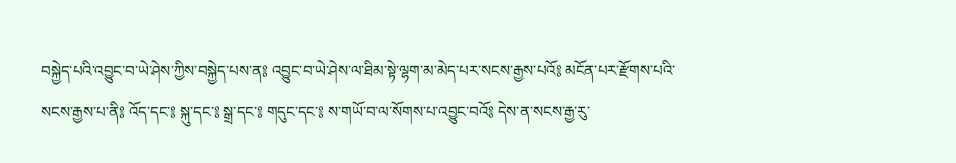བསྐྱེད་པའི་འབྱུང་བ་ཡེ་ཤེས་ཀྱིས་བསྐྱེད་པས་ན༔ འབྱུང་བ་ཡེ་ཤེས་ལ་ཐིམ་སྟེ་ལྷག་མ་མེད་པར་སངས་རྒྱས་པའོ༔ མངོན་པར་རྫོགས་པའི་སངས་རྒྱས་པ་ནི༔ འོད་དང་༔ སྐུ་དང་༔ སྒྲ་དང་༔ གདུང་དང་༔ ས་གཡོ་བ་ལ་སོགས་པ་འབྱུང་བའོ༔ དེས་ན་སངས་རྒྱ་རུ་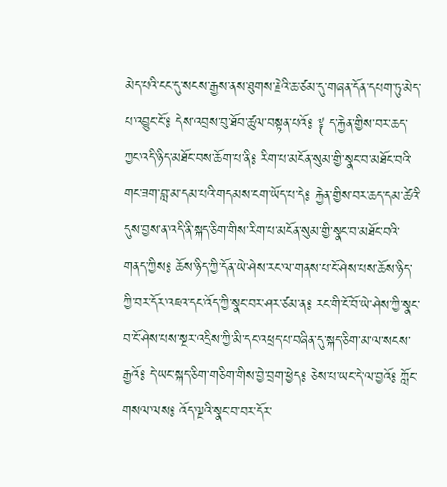མེད་པའི་ངང་དུ་སངས་རྒྱས་ནས་ཐུགས་རྗེའི་ཆ་ཙམ་དུ་གཞན་དོན་དཔག་ཏུ་མེད་པ་འབྱུང་ངོ་༔ དེས་འབྲས་བུ་ཐོབ་ཚུལ་བསྟན་པའོ༔ ༈ ད་རྐྱེན་གྱིས་བར་ཆད་ཀྱང་འདི་ཉིད་མཐོང་བས་ཆོག་པ་ནི༔ རིག་པ་མངོན་སུམ་གྱི་སྣང་བ་མཐོང་བའི་གང་ཟག་བླ་མ་དམ་པའི་གདམས་ངག་ཡོད་པ་དེ༔ རྐྱེན་གྱིས་བར་ཆད་དམ་ཚེའི་དུས་བྱས་ན་འདི་ནི་སྐད་ཅིག་གིས་རིག་པ་མངོན་སུམ་གྱི་སྣང་བ་མཐོང་བའི་གནད་ཀྱིས༔ ཆོས་ཉིད་ཀྱི་དོན་ཡེ་ཤེས་རང་ལ་གནས་པ་ངོ་ཤེས་པས་ཆོས་ཉིད་ཀྱི་བར་དོར་འཇའ་དང་འོད་ཀྱི་སྣང་བར་ཤར་ཙམ་ན༔ རང་གི་ངོ་བོ་ཡེ་ཤེས་ཀྱི་སྣང་བ་ངོ་ཤེས་པས་སྔར་འདྲིས་ཀྱི་མི་དང་འཕྲད་པ་བཞིན་དུ་སྐད་ཅིག་མ་ལ་སངས་རྒྱའོ༔ དེ་ཡང་སྐད་ཅིག་གཅིག་གིས་བྱེ་བྲག་ཕྱེད༔ ཅེས་པ་ཡང་དེ་ལ་བྱའོ༔ ཀློང་གསལ་ལས༔ འོད་ལྔའི་སྣང་བ་བར་དོར་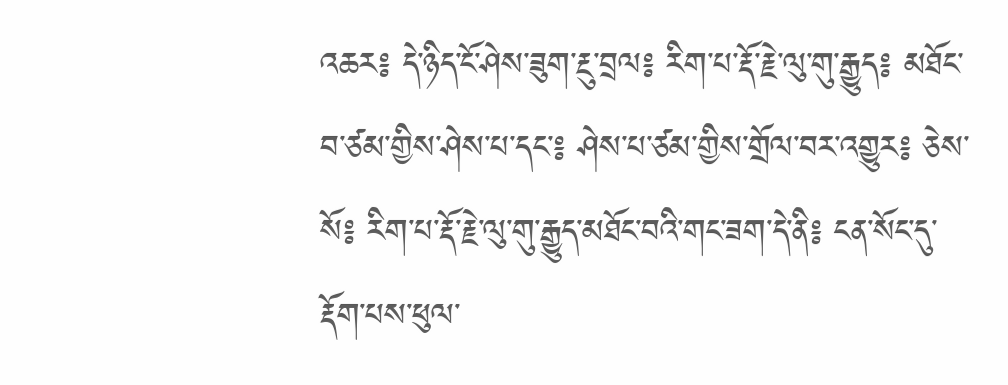འཆར༔ དེ་ཉིད་ངོ་ཤེས་ཟུག་རྔུ་བྲལ༔ རིག་པ་རྡོ་རྗེ་ལུ་གུ་རྒྱུད༔ མཐོང་བ་ཙམ་གྱིས་ཤེས་པ་དང་༔ ཤེས་པ་ཙམ་གྱིས་གྲོལ་བར་འགྱུར༔ ཅེས་སོ༔ རིག་པ་རྡོ་རྗེ་ལུ་གུ་རྒྱུད་མཐོང་བའི་གང་ཟག་དེ་ནི༔ ངན་སོང་དུ་རྡོག་པས་ཕུལ་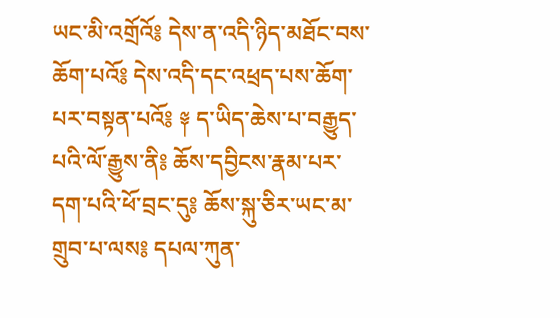ཡང་མི་འགྲོའོ༔ དེས་ན་འདི་ཉིད་མཐོང་བས་ཆོག་པའོ༔ དེས་འདི་དང་འཕྲད་པས་ཆོག་པར་བསྟན་པའོ༔ ༈ ད་ཡིད་ཆེས་པ་བརྒྱུད་པའི་ལོ་རྒྱུས་ནི༔ ཆོས་དབྱིངས་རྣམ་པར་དག་པའི་ཕོ་བྲང་དུ༔ ཆོས་སྐུ་ཅིར་ཡང་མ་གྲུབ་པ་ལས༔ དཔལ་ཀུན་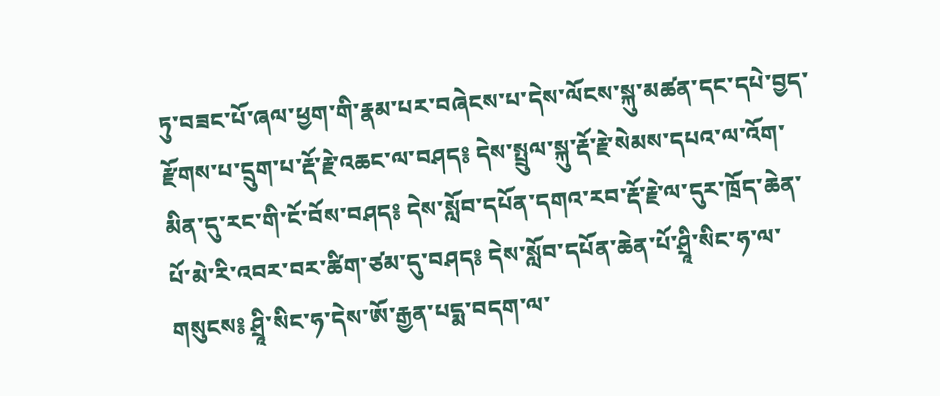ཏུ་བཟང་པོ་ཞལ་ཕྱག་གི་རྣམ་པར་བཞེངས་པ་དེས་ལོངས་སྐུ་མཚན་དང་དཔེ་བྱད་རྫོགས་པ་དྲུག་པ་རྡོ་རྗེ་འཆང་ལ་བཤད༔ དེས་སྤྲུལ་སྐུ་རྡོ་རྗེ་སེམས་དཔའ་ལ་འོག་མིན་དུ་རང་གི་ངོ་བོས་བཤད༔ དེས་སློབ་དཔོན་དགའ་རབ་རྡོ་རྗེ་ལ་དུར་ཁྲོད་ཆེན་པོ་མེ་རི་འབར་བར་ཚིག་ཙམ་དུ་བཤད༔ དེས་སློབ་དཔོན་ཆེན་པོ་ཤྲཱི་སིང་ཧ་ལ་གསུངས༔ ཤྲཱི་སིང་ཧ་དེས་ཨོ་རྒྱན་པདྨ་བདག་ལ་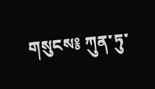གསུངས༔ ཀུན་ཏུ་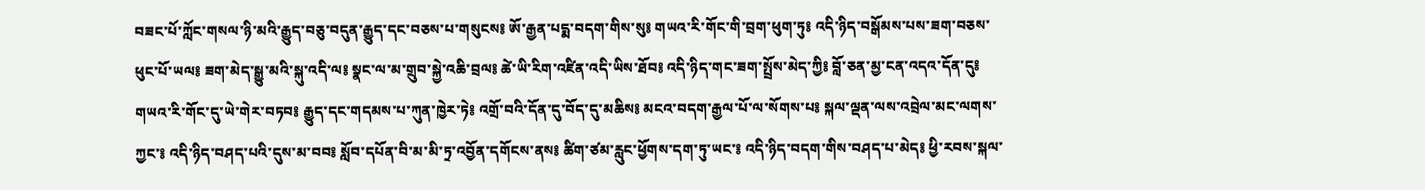བཟང་པོ་ཀློང་གསལ་ཉི་མའི་རྒྱུད་བཅུ་བདུན་རྒྱུད་དང་བཅས་པ་གསུངས༔ ཨོ་རྒྱན་པདྨ་བདག་གིས་སུ༔ གཡའ་རི་གོང་གི་བྲག་ཕུག་ཏུ༔ འདི་ཉིད་བསྒོམས་པས་ཟག་བཅས་ཕུང་པོ་ཡལ༔ ཟག་མེད་སྒྱུ་མའི་སྐུ་འདི་ལ༔ སྣང་ལ་མ་གྲུབ་སྐྱེ་འཆི་བྲལ༔ ཚེ་ཡི་རིག་འཛིན་འདི་ཡིས་ཐོབ༔ འདི་ཉིད་གང་ཟག་སྤྲོས་མེད་ཀྱི༔ བློ་ཅན་མྱ་ངན་འདའ་དོན་དུ༔ གཡའ་རི་གོང་དུ་ཡེ་གེར་བཏབ༔ རྒྱུད་དང་གདམས་པ་ཀུན་ཁྱེར་ཏེ༔ འགྲོ་བའི་དོན་དུ་བོད་དུ་མཆིས༔ མངའ་བདག་རྒྱལ་པོ་ལ་སོགས་པ༔ སྐལ་ལྡན་ལས་འབྲེལ་མང་ལགས་ཀྱང་༔ འདི་ཉིད་བཤད་པའི་དུས་མ་བབ༔ སློབ་དཔོན་བི་མ་མི་ཏྲ་འབྱོན་དགོངས་ནས༔ ཚིག་ཙམ་རླུང་ཕྱོགས་དག་ཏུ་ཡང་༔ འདི་ཉིད་བདག་གིས་བཤད་པ་མེད༔ ཕྱི་རབས་སྐལ་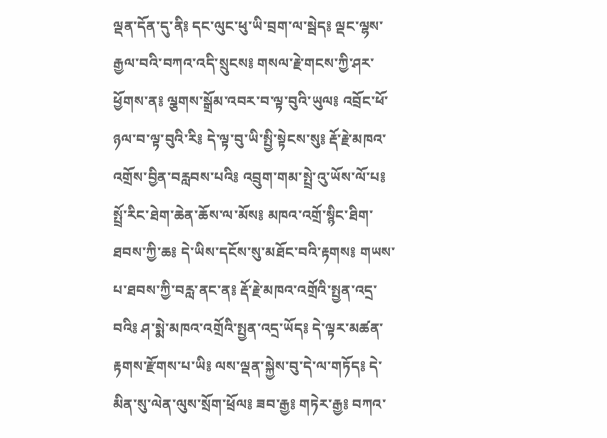ལྡན་དོན་དུ་ནི༔ དང་ལུང་ཕུ་ཡི་བྲག་ལ་སྦེད༔ ལྡང་ལྷས་རྒྱལ་བའི་བཀའ་འདི་སྲུངས༔ གསལ་རྗེ་གངས་ཀྱི་ཤར་ཕྱོགས་ན༔ ལྕགས་སྒྲོམ་འབར་བ་ལྟ་བུའི་ཡུལ༔ འབྲོང་ཕོ་ཉལ་བ་ལྟ་བུའི་རི༔ དེ་ལྟ་བུ་ཡི་སྤྱི་སྟེངས་སུ༔ རྡོ་རྗེ་མཁའ་འགྲོས་བྱིན་བརླབས་པའི༔ འབྲུག་གམ་སྤྲེ་འུ་ཡོས་ལོ་པ༔ སྤྲོ་རིང་ཐེག་ཆེན་ཆོས་ལ་མོས༔ མཁའ་འགྲོ་སྙིང་ཐིག་ཐབས་ཀྱི་ཆ༔ དེ་ཡིས་དངོས་སུ་མཐོང་བའི་རྟགས༔ གཡས་པ་ཐབས་ཀྱི་བརླ་ནང་ན༔ རྡོ་རྗེ་མཁའ་འགྲོའི་སྤྱན་འདྲ་བའི༔ ཤ་སྨེ་མཁའ་འགྲོའི་སྤྱན་འདྲ་ཡོད༔ དེ་ལྟར་མཚན་རྟགས་རྫོགས་པ་ཡི༔ ལས་ལྡན་སྐྱེས་བུ་དེ་ལ་གཏོད༔ དེ་མིན་སུ་ལེན་ལུས་སྲོག་ཕྲོལ༔ ཟབ་རྒྱ༔ གཏེར་རྒྱ༔ བཀའ་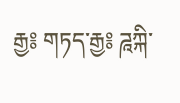རྒྱ༔ གཏད་རྒྱ༔ ཌཱཀྐི་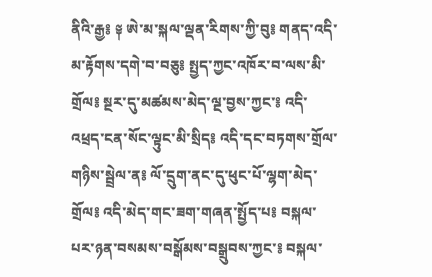ནིའི་རྒྱ༔ ༈ ཨེ་མ་སྐལ་ལྡན་རིགས་ཀྱི་བུ༔ གནད་འདི་མ་རྟོགས་དགེ་བ་བཅུ༔ སྤྱད་ཀྱང་འཁོར་བ་ལས་མི་གྲོལ༔ སྔར་དུ་མཚམས་མེད་ལྔ་བྱས་ཀྱང་༔ འདི་འཕྲད་ངན་སོང་ལྟུང་མི་སྲིད༔ འདི་དང་བཏགས་གྲོལ་གཉིས་སྦྲེལ་ན༔ ལོ་དྲུག་ནང་དུ་ཕུང་པོ་ལྷག་མེད་གྲོལ༔ འདི་མེད་གང་ཟག་གཞན་སྤྱོད་པ༔ བསྐལ་པར་ཉན་བསམས་བསྒོམས་བསྒྲུབས་ཀྱང་༔ བསྐལ་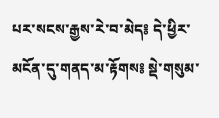པར་སངས་རྒྱས་རེ་བ་མེད༔ དེ་ཕྱིར་མངོན་དུ་གནད་མ་རྟོགས༔ སྡེ་གསུམ་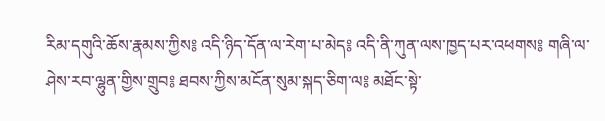རིམ་དགུའི་ཆོས་རྣམས་ཀྱིས༔ འདི་ཉིད་དོན་ལ་རེག་པ་མེད༔ འདི་ནི་ཀུན་ལས་ཁྱད་པར་འཕགས༔ གཞི་ལ་ཤེས་རབ་ལྷུན་གྱིས་གྲུབ༔ ཐབས་ཀྱིས་མངོན་སུམ་སྐད་ཅིག་ལ༔ མཐོང་སྟེ་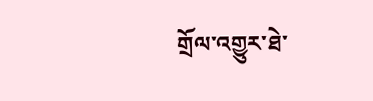གྲོལ་འགྱུར་ཐེ་